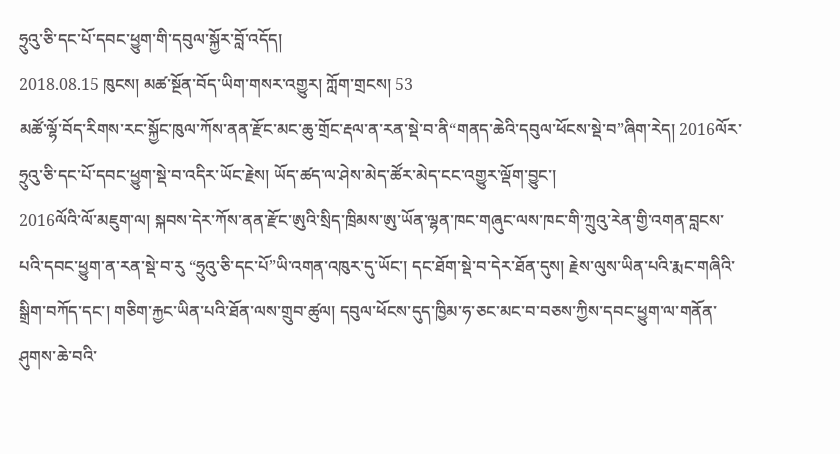ཧྲུའུ་ཅི་དང་པོ་དབང་ཕྱུག་གི་དབུལ་སྐྱོར་བློ་འདོད།
2018.08.15 ཁུངས། མཚ་སྔོན་བོད་ཡིག་གསར་འགྱུར། ཀློག་གྲངས། 53
མཚོ་ལྷོ་བོད་རིགས་རང་སྐྱོང་ཁུལ་ཀོས་ནན་རྫོང་མང་ཆུ་གྲོང་རྡལ་ན་རན་སྡེ་བ་ནི“གནད་ཆེའི་དབུལ་ཕོངས་སྡེ་བ”ཞིག་རེད། 2016ལོར་ཧྲུའུ་ཅི་དང་པོ་དབང་ཕྱུག་སྡེ་བ་འདིར་ཡོང་རྗེས། ཡོད་ཚད་ལ་ཤེས་མེད་ཚོར་མེད་ངང་འགྱུར་ལྡོག་བྱུང་།
2016ལོའི་ལོ་མཇུག་ལ། སྐབས་དེར་ཀོས་ནན་རྫོང་ཨུའི་སྲིད་ཁྲིམས་ཨུ་ཡོན་ལྷན་ཁང་གཞུང་ལས་ཁང་གི་ཀྲུའུ་རེན་གྱི་འགན་བླངས་པའི་དབང་ཕྱུག་ན་རན་སྡེ་བ་རུ “ཧྲུའུ་ཅི་དང་པོ”ཡི་འགན་འཁུར་དུ་ཡོང་། དང་ཐོག་སྡེ་བ་དེར་ཐོན་དུས། རྗེས་ལུས་ཡིན་པའི་རྨང་གཞིའི་སྒྲིག་བཀོད་དང་། གཅིག་རྐྱང་ཡིན་པའི་ཐོན་ལས་གྲུབ་ཚུལ། དབུལ་ཕོངས་དུད་ཁྱིམ་ཧ་ཅང་མང་བ་བཅས་ཀྱིས་དབང་ཕྱུག་ལ་གནོན་ཤུགས་ཆེ་བའི་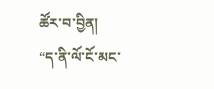ཚོར་བ་བྱིན།
“ད་ནི་ལོ་ངོ་མང་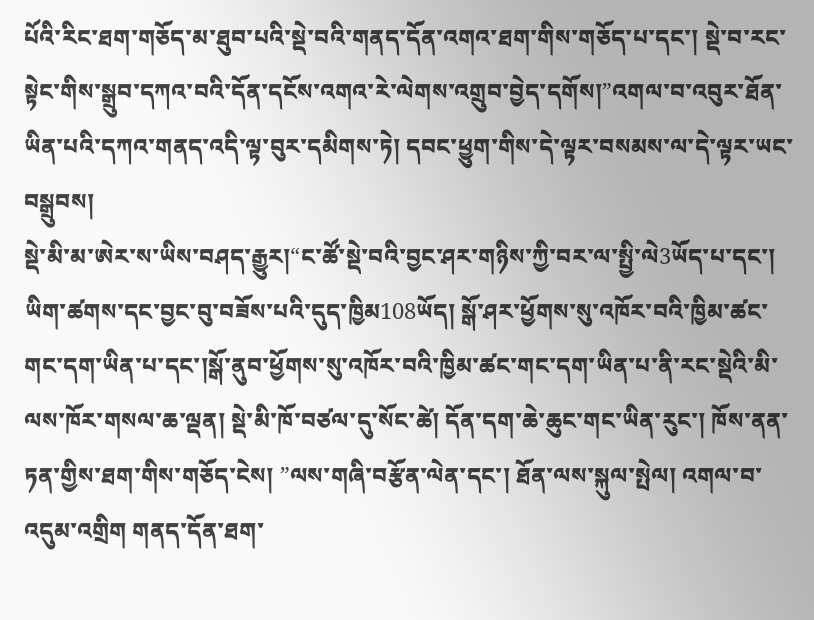པོའི་རིང་ཐག་གཅོད་མ་ཐུབ་པའི་སྡེ་བའི་གནད་དོན་འགའ་ཐག་གིས་གཅོད་པ་དང་། སྡེ་བ་རང་སྟེང་གིས་སྒྲུབ་དཀའ་བའི་དོན་དངོས་འགའ་རེ་ལེགས་འགྲུབ་བྱེད་དགོས།”འགལ་བ་འབུར་ཐོན་ཡིན་པའི་དཀའ་གནད་འདི་ལྟ་བུར་དམིགས་ཏེ། དབང་ཕྱུག་གིས་དེ་ལྟར་བསམས་ལ་དེ་ལྟར་ཡང་བསྒྲུབས།
སྡེ་མི་མ་ཨེར་ས་ཡིས་བཤད་རྒྱུར།“ང་ཚོ་སྡེ་བའི་བྱང་ཤར་གཉིས་ཀྱི་བར་ལ་སྤྱི་ལེ3ཡོད་པ་དང་། ཡིག་ཚགས་དང་བྱང་བུ་བཟོས་པའི་དུད་ཁྱིམ108ཡོད། སྒོ་ཤར་ཕྱོགས་སུ་འཁོར་བའི་ཁྱིམ་ཚང་གང་དག་ཡིན་པ་དང་།སྒོ་ནུབ་ཕྱོགས་སུ་འཁོར་བའི་ཁྱིམ་ཚང་གང་དག་ཡིན་པ་ནི་རང་སྡེའི་མི་ལས་ཁོར་གསལ་ཆ་ལྡན། སྡེ་མི་ཁོ་བཙལ་དུ་སོང་ཚེ། དོན་དག་ཆེ་ཆུང་གང་ཡིན་རུང་། ཁོས་ནན་ཏན་གྱིས་ཐག་གིས་གཅོད་ངེས། ”ལས་གཞི་བརྩོན་ལེན་དང་། ཐོན་ལས་སྐུལ་སྤེལ། འགལ་བ་འདུམ་འགྲིག གནད་དོན་ཐག་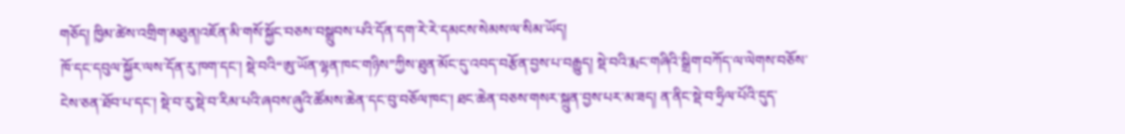གཅོད། ཁྱིམ་ཚེས་འགྲིག་མཐུན།འཇོན་མི་གསོ་སྐྱོང་བཅས་བསྒྲུབས་པའི་དོན་དག་རེ་རེ་དམངས་སེམས་ལ་སིམ་ཡོད།
ཁོ་དང་དབུལ་སྐྱོར་ལས་དོན་རུ་ཁག་དང་། སྡེ་བའི“ཨུ་ཡོན་ལྷན་ཁང་གཉིས”ཀྱིས་ཐུན་མོང་དུ་འབད་བརྩོན་བྱས་པ་བརྒྱུད། སྡེ་བའི་རྨང་གཞིའི་སྒྲིག་བཀོད་ལ་ལེགས་བཅོས་ངེས་ཅན་ཐོབ་པ་དང་། སྡེ་བ་རུ་སྡེ་བ་རིམ་པའི་ཞབས་ཞུའི་ཚོམས་ཆེན་དང་བུ་བཅོལ་ཁང་། ཐང་ཆེན་བཅས་གསར་སྐྲུན་བྱས་པར་མ་ཟད། ན་ནིང་སྡེ་བ་ཧྲིལ་པོའི་དུད་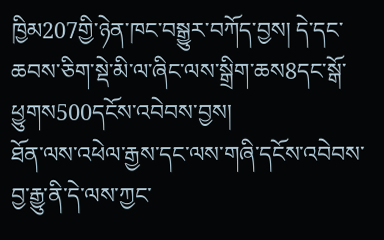ཁྱིམ207གྱི་ཉེན་ཁང་བསྒྱུར་བཀོད་བྱས། དེ་དང་ཆབས་ཅིག་སྡེ་མི་ལ་ཞིང་ལས་སྒྲིག་ཆས8དང་སྒོ་ཕྱུགས500དངོས་འབེབས་བྱས།
ཐོན་ལས་འཕེལ་རྒྱས་དང་ལས་གཞི་དངོས་འབེབས་བྱ་རྒྱུ་ནི་དེ་ལས་ཀྱང་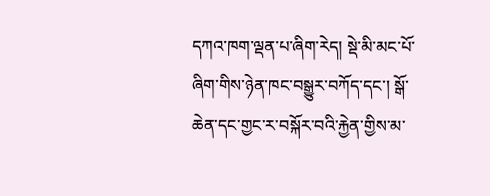དཀའ་ཁག་ལྡན་པ་ཞིག་རེད། སྡེ་མི་མང་པོ་ཞིག་གིས་ཉེན་ཁང་བསྒྱུར་བཀོད་དང་། སྒོ་ཆེན་དང་གྱང་ར་བསྐོར་བའི་རྐྱེན་གྱིས་མ་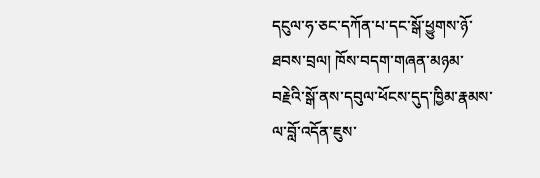དངུལ་ཧ་ཅང་དཀོན་པ་དང་སྒོ་ཕྱུགས་ཉོ་ཐབས་བྲལ། ཁོས་བདག་གཞན་མཉམ་བརྗེའི་སྒོ་ནས་དབུལ་ཕོངས་དུད་ཁྱིམ་རྣམས་ལ་བློ་འདོན་ཇུས་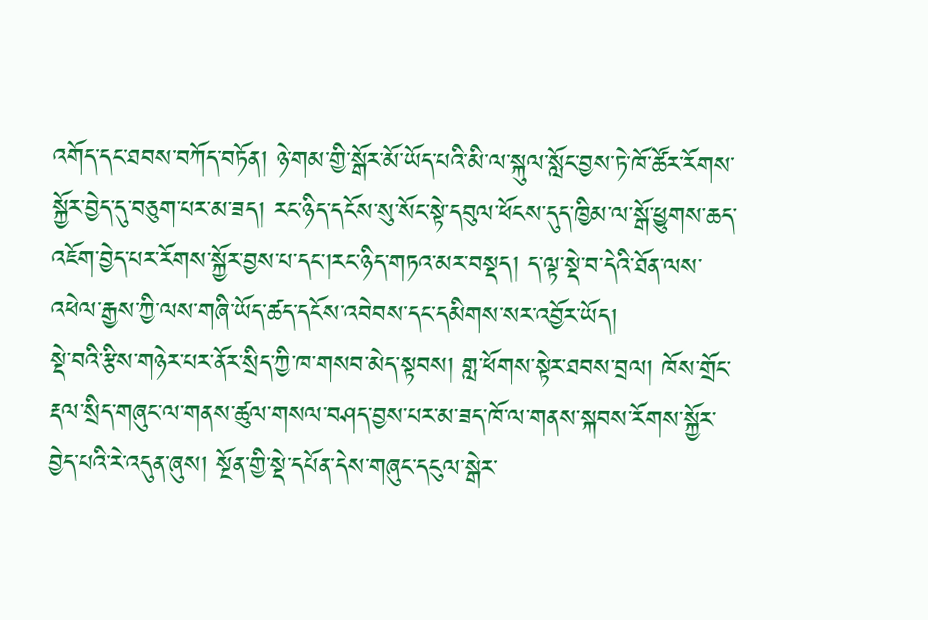འགོད་དང་ཐབས་བཀོད་བཏོན། ཉེ་གམ་གྱི་སྒོར་མོ་ཡོད་པའི་མི་ལ་སྐུལ་སློང་བྱས་ཏེ་ཁོ་ཚོར་རོགས་སྐྱོར་བྱེད་དུ་བཅུག་པར་མ་ཟད། རང་ཉིད་དངོས་སུ་སོང་སྟེ་དབུལ་ཕོངས་དུད་ཁྱིམ་ལ་སྒོ་ཕྱུགས་ཆད་འཇོག་བྱེད་པར་རོགས་སྐྱོར་བྱས་པ་དང་།རང་ཉིད་གཏའ་མར་བསྡད། ད་ལྟ་སྡེ་བ་དེའི་ཐོན་ལས་འཕེལ་རྒྱས་ཀྱི་ལས་གཞི་ཡོད་ཚད་དངོས་འབེབས་དང་དམིགས་སར་འབྱོར་ཡོད།
སྡེ་བའི་རྩིས་གཉེར་པར་ནོར་སྲིད་ཀྱི་ཁ་གསབ་མེད་སྟབས། གླ་ཕོགས་སྟེར་ཐབས་བྲལ། ཁོས་གྲོང་རྡལ་སྲིད་གཞུང་ལ་གནས་ཚུལ་གསལ་བཤད་བྱས་པར་མ་ཟད་ཁོ་ལ་གནས་སྐབས་རོགས་སྐྱོར་བྱེད་པའི་རེ་འདུན་ཞུས། སྔོན་གྱི་སྡེ་དཔོན་དེས་གཞུང་དངུལ་སྒེར་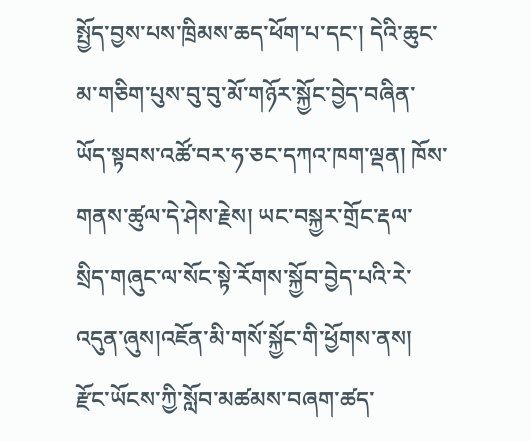སྤྱོད་བྱས་པས་ཁྲིམས་ཆད་ཕོག་པ་དང་། དེའི་ཆུང་མ་གཅིག་པུས་བུ་བུ་མོ་གཉོར་སྐྱོང་བྱེད་བཞིན་ཡོད་སྟབས་འཚོ་བར་ཧ་ཅང་དཀའ་ཁག་ལྡན། ཁོས་གནས་ཚུལ་དེ་ཤེས་རྗེས། ཡང་བསྐྱར་གྲོང་རྡལ་སྲིད་གཞུང་ལ་སོང་སྟེ་རོགས་སྐྱོབ་བྱེད་པའི་རེ་འདུན་ཞུས།འཇོན་མི་གསོ་སྐྱོང་གི་ཕྱོགས་ནས། རྫོང་ཡོངས་ཀྱི་སློབ་མཚམས་བཞག་ཚད་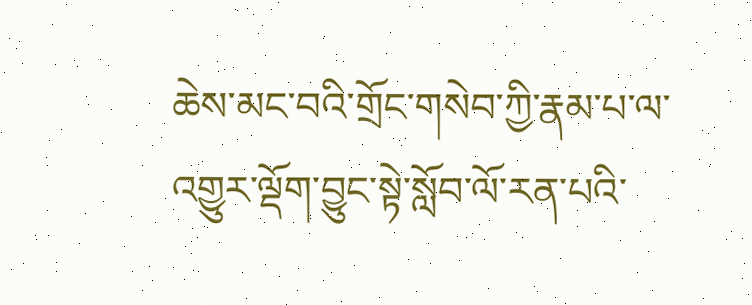ཆེས་མང་བའི་གྲོང་གསེབ་ཀྱི་རྣམ་པ་ལ་འགྱུར་ལྡོག་བྱུང་སྟེ་སློབ་ལོ་རན་པའི་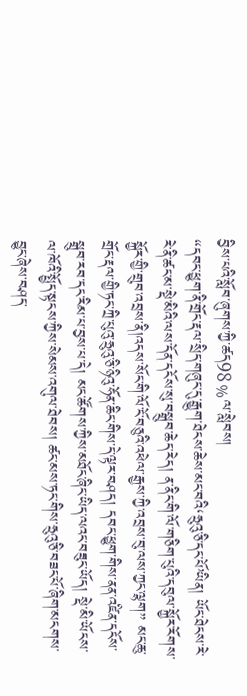བྱིས་པའི་སློབ་ཞུགས་ཀྱི་ཚད98﹪ལ་སླེབས།
“དབང་ཕྱུག་ནི་གྲོང་རྡལ་སྲིད་གཞུང་དུ་རྒྱུག་ཐེངས་ཆེས་མང་བའི‘ཧྲུའུ་ཅི་དང་པོ’ཡིན། ཡོང་ཐེངས་རེ་རེ་ནི་ཚང་མ་སྡེ་མིའི་ལས་དོན་དངོས་སུ་བསྒྲུབ་ཆེད་རེད། ན་ནིང་གི་ལོ་གཅིག་པུའི་དབུལ་སྐྱོར་རོགས་སྐྱོར་གྱི་གྲུབ་འབྲས་ནི།འདས་སོང་གི་ལོ་ངོ་བཅུའི་འཕེལ་རྒྱས་ཀྱི་འབྲས་བུ་ལས་ཀྱང་ལྷག” མང་ཆུ་གྲོང་རྡལ་གྱི་ཏང་ཀྲི་པུའུ་ཧྲུའུ་ཅི་ཉིའུ་ཧོན་ཆིང་གིས་དེ་ལྟར་བཤད། དབང་ཕྱུག་གིས་ནན་འཛིན་དངོས་སྒྲུབ་རབ་དང་རིམ་པ་བྱས་པ་དེ། མང་ཚོགས་ཀྱིས་མཐོང་ཞིང་ཡིད་ལའང་བཟུང་ཡོད། སྡེ་མི་ཡོངས་ལ་ཁོའི་སྤྱོད་སྟངས་ཀྱིས་སེམས་འགུལ་ཐེབས། ཚང་མས་ཏང་གིས་ཧྲུའུ་ཅི་བཟང་པོ་ཞིག་མངགས་བྱུང་ཞེས་བཤད་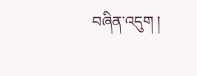བཞིན་འདུག །